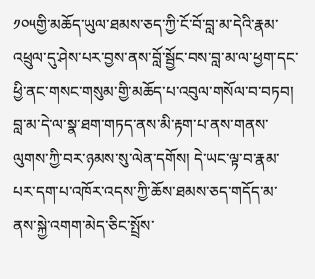༡༠༥གྱི་མཆོད་ཡུལ་ཐམས་ཅད་ཀྱི་ངོ་བོ་བླ་མ་དེའི་རྣམ་འཕྲུལ་དུ་ཤེས་པར་བྱས་ནས་བློ་སྦྱོང་བས་བླ་མ་ལ་ཕྱག་དང་ཕྱི་ནང་གསང་གསུམ་གྱི་མཆོད་པ་འབུལ་གསོལ་བ་བཏབ། བླ་མ་དེ་ལ་སྣ་ཐག་གཏད་ནས་མི་རྟག་པ་ནས་གནས་ལུགས་ཀྱི་བར་ཉམས་སུ་ལེན་དགོས། དེ་ཡང་ལྟ་བ་རྣམ་པར་དག་པ་འཁོར་འདས་ཀྱི་ཆོས་ཐམས་ཅད་གདོད་མ་ནས་སྐྱེ་འགག་མེད་ཅིང་སྤྲོས་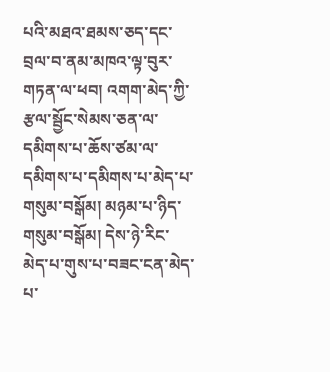པའི་མཐའ་ཐམས་ཅད་དང་བྲལ་བ་ནམ་མཁའ་ལྟ་བུར་གཏན་ལ་ཕབ། འགག་མེད་ཀྱི་རྩལ་སྦྱོང་སེམས་ཅན་ལ་དམིགས་པ་ཆོས་ཙམ་ལ་དམིགས་པ་དམིགས་པ་མེད་པ་གསུམ་བསྒོམ། མཉམ་པ་ཉིད་གསུམ་བསྒོམ། དེས་ཉེ་རིང་མེད་པ་གུས་པ་བཟང་ངན་མེད་པ་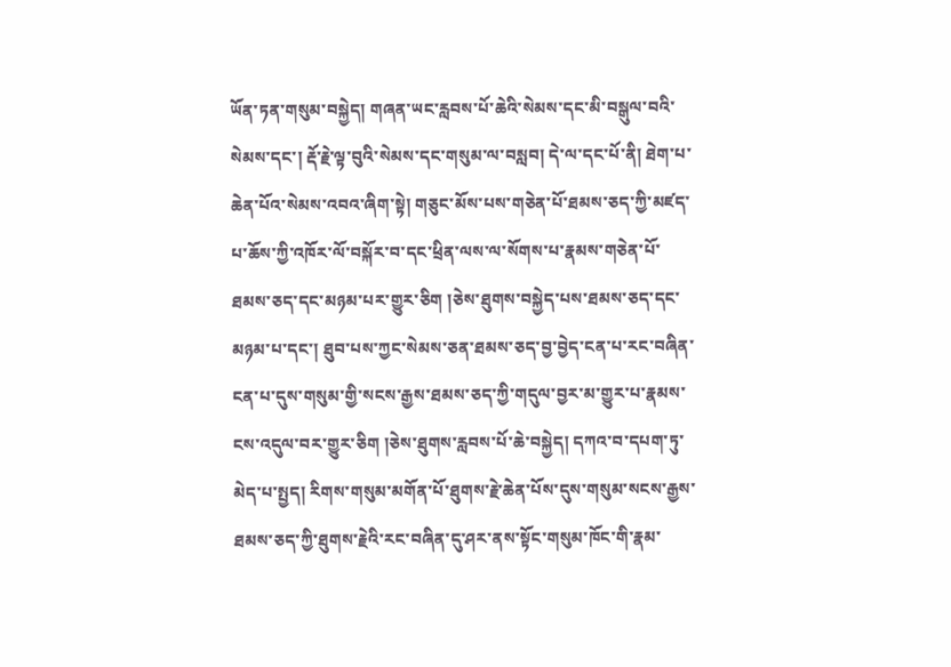ཡོན་ཏན་གསུམ་བསྐྱེད། གཞན་ཡང་རླབས་པོ་ཆེའི་སེམས་དང་མི་བསྒུལ་བའི་སེམས་དང་། རྡོ་རྗེ་ལྟ་བུའི་སེམས་དང་གསུམ་ལ་བསླབ། དེ་ལ་དང་པོ་ནི། ཐེག་པ་ཆེན་པོའ་སེམས་འབའ་ཞིག་སྟེ། གཅུང་མོས་པས་གཅེན་པོ་ཐམས་ཅད་ཀྱི་མཛད་པ་ཆོས་ཀྱི་འཁོར་ལོ་བསྐོར་བ་དང་ཕྲིན་ལས་ལ་སོགས་པ་རྣམས་གཅེན་པོ་ཐམས་ཅད་དང་མཉམ་པར་གྱུར་ཅིག །ཅེས་ཐུགས་བསྐྱེད་པས་ཐམས་ཅད་དང་མཉམ་པ་དང་། ཐུབ་པས་ཀྱང་སེམས་ཅན་ཐམས་ཅད་བྱ་བྱེད་ངན་པ་རང་བཞིན་ངན་པ་དུས་གསུམ་གྱི་སངས་རྒྱས་ཐམས་ཅད་ཀྱི་གདུལ་བྱར་མ་གྱུར་པ་རྣམས་ངས་འདུལ་བར་གྱུར་ཅིག །ཅེས་ཐུགས་རླབས་པོ་ཆེ་བསྐྱེད། དཀའ་བ་དཔག་ཏུ་མེད་པ་སྤྱད། རིགས་གསུམ་མགོན་པོ་ཐུགས་རྗེ་ཆེན་པོས་དུས་གསུམ་སངས་རྒྱས་ཐམས་ཅད་ཀྱི་ཐུགས་རྗེའི་རང་བཞིན་དུ་ཤར་ནས་སྟོང་གསུམ་ཁོང་གི་རྣམ་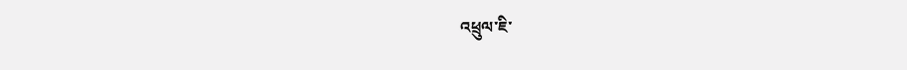འཕྲུལ་ཇི་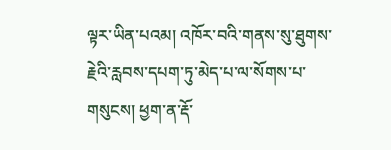ལྟར་ཡིན་པའམ། འཁོར་བའི་གནས་སུ་ཐུགས་རྗེའི་རླབས་དཔག་ཏུ་མེད་པ་ལ་སོགས་པ་གསུངས། ཕྱག་ན་རྡོ་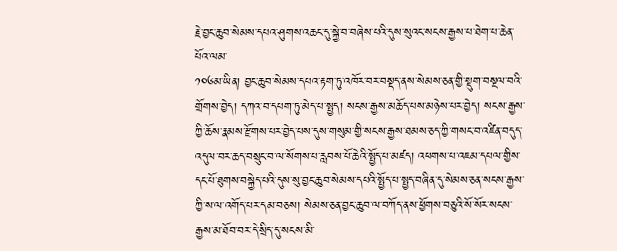རྗེ་བྱང་ཆུབ་སེམས་དཔའ་ཤུགས་འཆང་དུ་སྐྱེ་བ་བཞེས་པའི་དུས་སུའང་སངས་རྒྱས་པ་ཐེག་པ་ཆེན་པོའ་ལམ་
༡༠༦མ་ཡིན། བྱང་ཆུབ་སེམས་དཔའ་རྟག་ཏུ་འཁོར་བར་བསྡད་ནས་སེམས་ཅན་གྱི་སྡུག་བསྔལ་བའི་གྲོགས་བྱེད། དཀའ་བ་དཔག་ཏུ་མེད་པ་སྤྱད། སངས་རྒྱས་མཆོད་པས་མཉེས་པར་བྱེད། སངས་རྒྱས་ཀྱི་ཆོས་རྣམས་རྫོགས་པར་བྱེད་པས་དུས་གསུམ་གྱི་སངས་རྒྱས་ཐམས་ཅད་ཀྱི་གསང་བ་འཛིན་བདུད་འདུལ་བར་ཆད་བསྲུང་བ་ལ་སོགས་པ་རླབས་པོ་ཆེའི་སྤྱོད་པ་མཛད། འཕགས་པ་འཇམ་དཔལ་གྱིས་དང་པོ་ཐུགས་བསྐྱེད་པའི་དུས་སུ་བྱང་ཆུབ་སེམས་དཔའི་སྤྱོད་པ་སྤྱད་བཞིན་དུ་སེམས་ཅན་སངས་རྒྱས་ཀྱི་ས་ལ་འགོད་པར་དམ་བཅས། སེམས་ཅན་བྱང་ཆུབ་ལ་བཀོད་ནས་ཕྱོགས་བཅུའི་སོ་སོར་སངས་རྒྱས་མ་ཐོབ་བར་དེ་སྲིད་དུ་སངས་མི་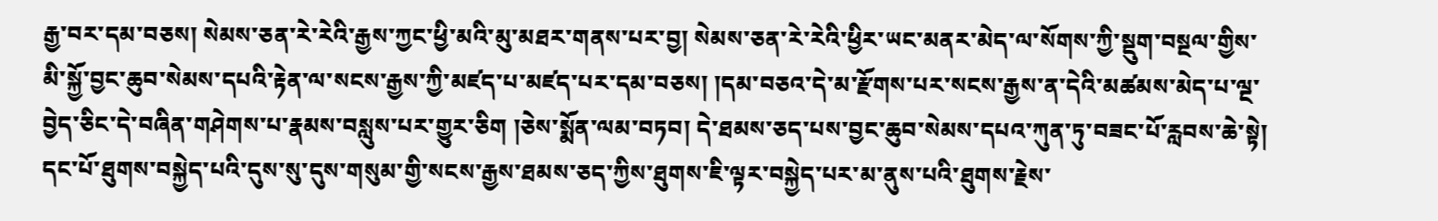རྒྱ་བར་དམ་བཅས། སེམས་ཅན་རེ་རེའི་རྒྱས་ཀྱང་ཕྱི་མའི་མུ་མཐར་གནས་པར་བྱ། སེམས་ཅན་རེ་རེའི་ཕྱིར་ཡང་མནར་མེད་ལ་སོགས་ཀྱི་སྡུག་བསྔལ་གྱིས་མི་སྐྱོ་བྱང་ཆུབ་སེམས་དཔའི་རྟེན་ལ་སངས་རྒྱས་ཀྱི་མཛད་པ་མཛད་པར་དམ་བཅས། །དམ་བཅའ་དེ་མ་རྫོགས་པར་སངས་རྒྱས་ན་དེའི་མཚམས་མེད་པ་ལྔ་བྱེད་ཅིང་དེ་བཞིན་གཤེགས་པ་རྣམས་བསླུས་པར་གྱུར་ཅིག །ཅེས་སྨོན་ལམ་བཏབ། དེ་ཐམས་ཅད་པས་བྱང་ཆུབ་སེམས་དཔའ་ཀུན་ཏུ་བཟང་པོ་རླབས་ཆེ་སྟེ། དང་པོ་ཐུགས་བསྐྱེད་པའི་དུས་སུ་དུས་གསུམ་གྱི་སངས་རྒྱས་ཐམས་ཅད་ཀྱིས་ཐུགས་ཇི་ལྟར་བསྐྱེད་པར་མ་ནུས་པའི་ཐུགས་རྗེས་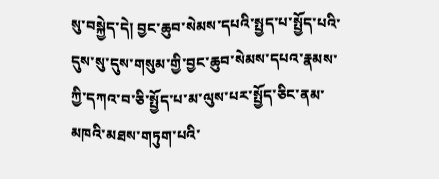སུ་བསྐྱེད་དེ། བྱང་ཆུབ་སེམས་དཔའི་སྤྱད་པ་སྤྱོད་པའི་དུས་སུ་དུས་གསུམ་གྱི་བྱང་ཆུབ་སེམས་དཔའ་རྣམས་ཀྱི་དཀའ་བ་ཅི་སྤྱོད་པ་མ་ལུས་པར་སྤྱོད་ཅིང་ནམ་མཁའི་མཐས་གཏུག་པའི་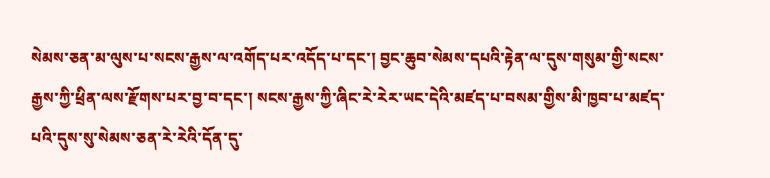སེམས་ཅན་མ་ལུས་པ་སངས་རྒྱས་ལ་འགོད་པར་འདོད་པ་དང་། བྱང་ཆུབ་སེམས་དཔའི་རྟེན་ལ་དུས་གསུམ་གྱི་སངས་རྒྱས་ཀྱི་ཕྲིན་ལས་རྫོགས་པར་བྱ་བ་དང་། སངས་རྒྱས་ཀྱི་ཞིང་རེ་རེར་ཡང་དེའི་མཛད་པ་བསམ་གྱིས་མི་ཁྱབ་པ་མཛད་པའི་དུས་སུ་སེམས་ཅན་རེ་རེའི་དོན་དུ་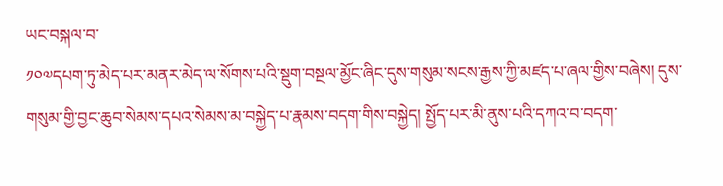ཡང་བསྐལ་བ་
༡༠༧དཔག་ཏུ་མེད་པར་མནར་མེད་ལ་སོགས་པའི་སྡུག་བསྔལ་མྱོང་ཞིང་དུས་གསུམ་སངས་རྒྱས་ཀྱི་མཛད་པ་ཞལ་གྱིས་བཞེས། དུས་གསུམ་གྱི་བྱང་ཆུབ་སེམས་དཔའ་སེམས་མ་བསྐྱེད་པ་རྣམས་བདག་གིས་བསྐྱེད། སྤྱོད་པར་མི་ནུས་པའི་དཀའ་བ་བདག་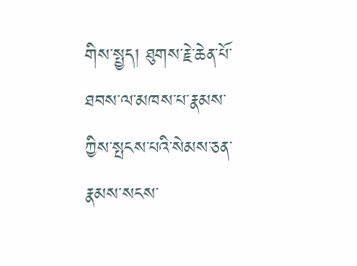གིས་སྤྱད། ཐུགས་རྗེ་ཆེན་པོ་ཐབས་ལ་མཁས་པ་རྣམས་ཀྱིས་སྤངས་པའི་སེམས་ཅན་རྣམས་སངས་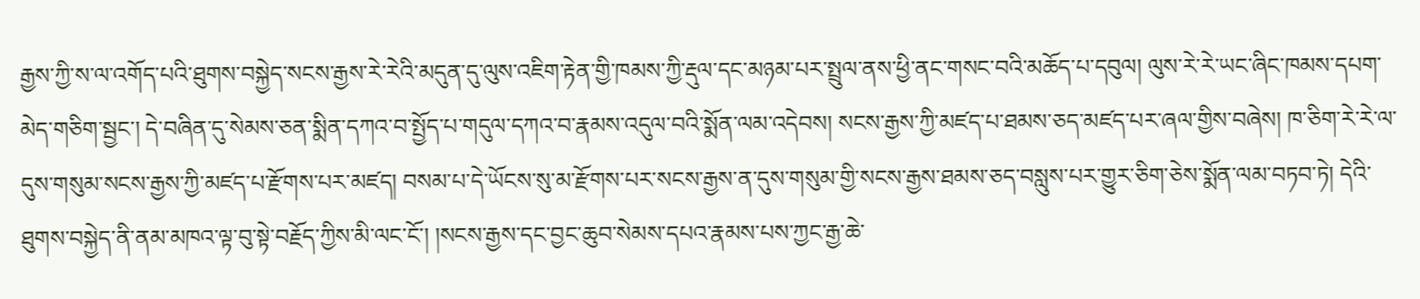རྒྱས་ཀྱི་ས་ལ་འགོད་པའི་ཐུགས་བསྐྱེད་སངས་རྒྱས་རེ་རེའི་མདུན་དུ་ལུས་འཇིག་རྟེན་གྱི་ཁམས་ཀྱི་རྡུལ་དང་མཉམ་པར་སྤྲུལ་ནས་ཕྱི་ནང་གསང་བའི་མཆོད་པ་དབུལ། ལུས་རེ་རེ་ཡང་ཞིང་ཁམས་དཔག་མེད་གཅིག་སྦྱང་། དེ་བཞིན་དུ་སེམས་ཅན་སྨིན་དཀའ་བ་སྤྱོད་པ་གདུལ་དཀའ་བ་རྣམས་འདུལ་བའི་སྨོན་ལམ་འདེབས། སངས་རྒྱས་ཀྱི་མཛད་པ་ཐམས་ཅད་མཛད་པར་ཞལ་གྱིས་བཞེས། ཁ་ཅིག་རེ་རེ་ལ་དུས་གསུམ་སངས་རྒྱས་ཀྱི་མཛད་པ་རྫོགས་པར་མཛད། བསམ་པ་དེ་ཡོངས་སུ་མ་རྫོགས་པར་སངས་རྒྱས་ན་དུས་གསུམ་གྱི་སངས་རྒྱས་ཐམས་ཅད་བསླུས་པར་གྱུར་ཅིག་ཅེས་སྨོན་ལམ་བཏབ་ཏེ། དེའི་ཐུགས་བསྐྱེད་ནི་ནམ་མཁའ་ལྟ་བུ་སྟེ་བརྗོད་ཀྱིས་མི་ལང་ངོ་། །སངས་རྒྱས་དང་བྱང་ཆུབ་སེམས་དཔའ་རྣམས་པས་ཀྱང་རྒྱ་ཆེ་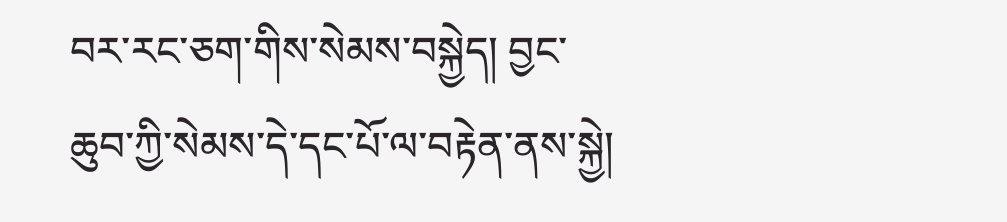བར་རང་ཅག་གིས་སེམས་བསྐྱེད། བྱང་ཆུབ་ཀྱི་སེམས་དེ་དང་པོ་ལ་བརྟེན་ནས་སྐྱེ།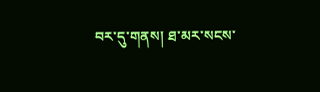བར་དུ་གནས། ཐ་མར་སངས་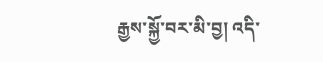རྒྱས་སྐྱོ་བར་མི་བྱ། འདི་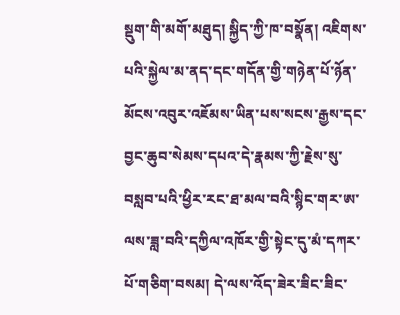སྡུག་གི་མགོ་མཐུད། སྐྱིད་ཀྱི་ཁ་བསྣོན། འཇིགས་པའི་སྐྱེལ་མ་ནད་དང་གདོན་གྱི་གཉེན་པོ་ཉོན་མོངས་འབུར་འཇོམས་ཡིན་པས་སངས་རྒྱས་དང་བྱང་ཆུབ་སེམས་དཔའ་དེ་རྣམས་ཀྱི་རྗེས་སུ་བསླབ་པའི་ཕྱིར་རང་ཐ་མལ་བའི་སྙིང་གར་ཨ་ལས་ཟླ་བའི་དཀྱིལ་འཁོར་གྱི་སྟེང་དུ་མཾ་དཀར་པོ་གཅིག་བསམ། དེ་ལས་འོད་ཟེར་ཟིང་ཟིང་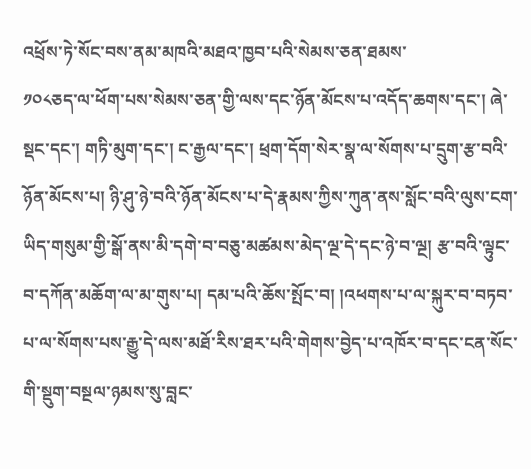འཕྲོས་ཏེ་སོང་བས་ནམ་མཁའི་མཐའ་ཁྱབ་པའི་སེམས་ཅན་ཐམས་
༡༠༨ཅད་ལ་ཕོག་པས་སེམས་ཅན་གྱི་ལས་དང་ཉོན་མོངས་པ་འདོད་ཆགས་དང་། ཞེ་སྡང་དང་། གཏི་མུག་དང་། ང་རྒྱལ་དང་། ཕྲག་དོག་སེར་སྣ་ལ་སོགས་པ་དྲུག་རྩ་བའི་ཉོན་མོངས་པ། ཉི་ཤུ་ཉེ་བའི་ཉོན་མོངས་པ་དེ་རྣམས་ཀྱིས་ཀུན་ནས་སློང་བའི་ལུས་ངག་ཡིད་གསུམ་གྱི་སྒོ་ནས་མི་དགེ་བ་བཅུ་མཚམས་མེད་ལྔ་དེ་དང་ཉེ་བ་ལྔ། རྩ་བའི་ལྟུང་བ་དཀོན་མཆོག་ལ་མ་གུས་པ། དམ་པའི་ཆོས་སྤོང་བ། །འཕགས་པ་ལ་སྐུར་བ་བཏབ་པ་ལ་སོགས་པས་རྒྱུ་དེ་ལས་མཐོ་རིས་ཐར་པའི་གེགས་བྱེད་པ་འཁོར་བ་དང་ངན་སོང་གི་སྡུག་བསྔལ་ཉམས་སུ་བླང་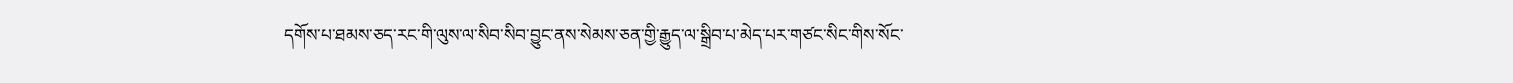དགོས་པ་ཐམས་ཅད་རང་གི་ལུས་ལ་སིབ་སིབ་བྱུང་ནས་སེམས་ཅན་གྱི་རྒྱུད་ལ་སྒྲིབ་པ་མེད་པར་གཙང་སིང་གིས་སོང་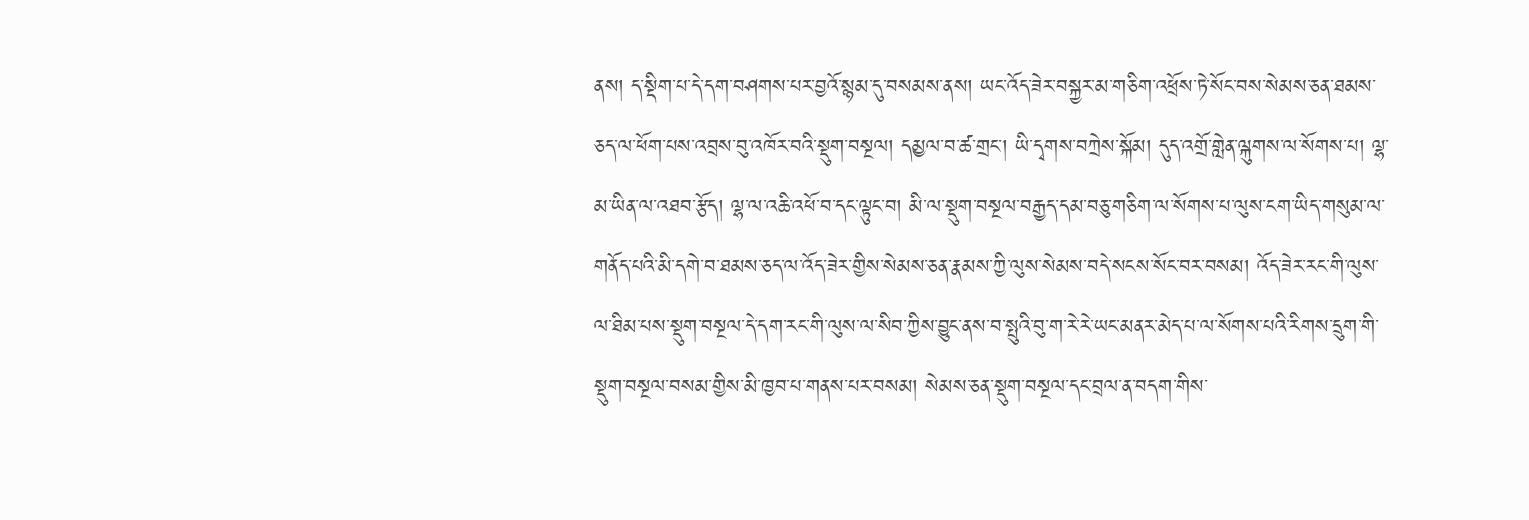ནས། ད་སྡིག་པ་དེ་དག་བཤགས་པར་བྱའོ་སྙམ་དུ་བསམས་ནས། ཡང་འོད་ཟེར་བསྐྱར་མ་གཅིག་འཕྲོས་ཏེ་སོང་བས་སེམས་ཅན་ཐམས་ཅད་ལ་ཕོག་པས་འབྲས་བུ་འཁོར་བའི་སྡུག་བསྔལ། དམྱལ་བ་ཚ་གྲང་། ཡི་དྭགས་བཀྲེས་སྐོམ། དུད་འགྲོ་གླེན་ལྐུགས་ལ་སོགས་པ། ལྷ་མ་ཡིན་ལ་འཐབ་རྩོད། ལྷ་ལ་འཆི་འཕོ་བ་དང་ལྟུང་བ། མི་ལ་སྡུག་བསྔལ་བརྒྱད་དམ་བཅུ་གཅིག་ལ་སོགས་པ་ལུས་ངག་ཡིད་གསུམ་ལ་གནོད་པའི་མི་དགེ་བ་ཐམས་ཅད་ལ་འོད་ཟེར་གྱིས་སེམས་ཅན་རྣམས་ཀྱི་ལུས་སེམས་བདེ་སངས་སོང་བར་བསམ། འོད་ཟེར་རང་གི་ལུས་ལ་ཐིམ་པས་སྡུག་བསྔལ་དེ་དག་རང་གི་ལུས་ལ་སིབ་ཀྱིས་བྱུང་ནས་བ་སྤུའི་བུ་ག་རེ་རེ་ཡང་མནར་མེད་པ་ལ་སོགས་པའི་རིགས་དྲུག་གི་སྡུག་བསྔལ་བསམ་གྱིས་མི་ཁྱབ་པ་གནས་པར་བསམ། སེམས་ཅན་སྡུག་བསྔལ་དང་བྲལ་ན་བདག་གིས་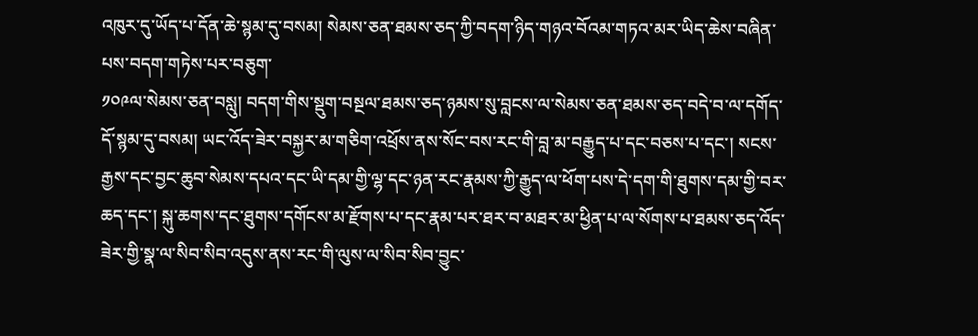འཁུར་དུ་ཡོད་པ་དོན་ཆེ་སྙམ་དུ་བསམ། སེམས་ཅན་ཐམས་ཅད་ཀྱི་བདག་ཉིད་གཉའ་བོའམ་གཏའ་མར་ཡིད་ཆེས་བཞིན་པས་བདག་གཏེས་པར་བཅུག་
༡༠༩ལ་སེམས་ཅན་བསླུ། བདག་གིས་སྡུག་བསྔལ་ཐམས་ཅད་ཉམས་སུ་བླངས་ལ་སེམས་ཅན་ཐམས་ཅད་བདེ་བ་ལ་དགོད་དོ་སྙམ་དུ་བསམ། ཡང་འོད་ཟེར་བསྐྱར་མ་གཅིག་འཕྲོས་ནས་སོང་བས་རང་གི་བླ་མ་བརྒྱུད་པ་དང་བཅས་པ་དང་། སངས་རྒྱས་དང་བྱང་ཆུབ་སེམས་དཔའ་དང་ཡི་དམ་གྱི་ལྷ་དང་ཉན་རང་རྣམས་ཀྱི་རྒྱུད་ལ་ཕོག་པས་དེ་དག་གི་ཐུགས་དམ་གྱི་བར་ཆད་དང་། སྐུ་ཆགས་དང་ཐུགས་དགོངས་མ་རྫོགས་པ་དང་རྣམ་པར་ཐར་བ་མཐར་མ་ཕྱིན་པ་ལ་སོགས་པ་ཐམས་ཅད་འོད་ཟེར་གྱི་སྣ་ལ་སིབ་སིབ་འདུས་ནས་རང་གི་ལུས་ལ་སིབ་སིབ་བྱུང་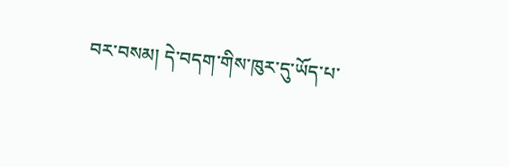བར་བསམ། དེ་བདག་གིས་ཁུར་དུ་ཡོད་པ་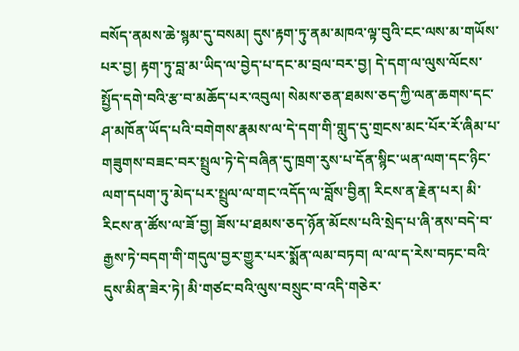བསོད་ནམས་ཆེ་སྙམ་དུ་བསམ། དུས་རྟག་ཏུ་ནམ་མཁའ་ལྟ་བུའི་ངང་ལས་མ་གཡོས་པར་བྱ། རྟག་ཏུ་བླ་མ་ཡིད་ལ་བྱེད་པ་དང་མ་བྲལ་བར་བྱ། དེ་དག་ལ་ལུས་ལོངས་སྤྱོད་དགེ་བའི་རྩ་བ་མཆོད་པར་འབུལ། སེམས་ཅན་ཐམས་ཅད་ཀྱི་ལན་ཆགས་དང་ཤ་མཁོན་ཡོད་པའི་བགེགས་རྣམས་ལ་དེ་དག་གི་གླུད་དུ་གྲངས་མང་པོར་རོ་ཞིམ་པ་གཟུགས་བཟང་བར་སྤྲུལ་ཏེ་དེ་བཞིན་དུ་ཁྲག་རུས་པ་དོན་སྙིང་ཡན་ལག་དང་ཉིང་ལག་དཔག་ཏུ་མེད་པར་སྤྲུལ་ལ་གང་འདོད་ལ་བློས་བྱིན། རིངས་ན་རྗེན་པར། མི་རིངས་ན་ཚོས་ལ་ཟོ་བྱ། ཟོས་པ་ཐམས་ཅད་ཉོན་མོངས་པའི་སྲེད་པ་ཞི་ནས་བདེ་བ་རྒྱས་ཏེ་བདག་གི་གདུལ་བྱར་གྱུར་པར་སྨོན་ལམ་བཏབ། ལ་ལ་ད་རེས་བཏང་བའི་དུས་མིན་ཟེར་ཏེ། མི་གཙང་བའི་ལུས་བསྲུང་བ་འདི་གཅེར་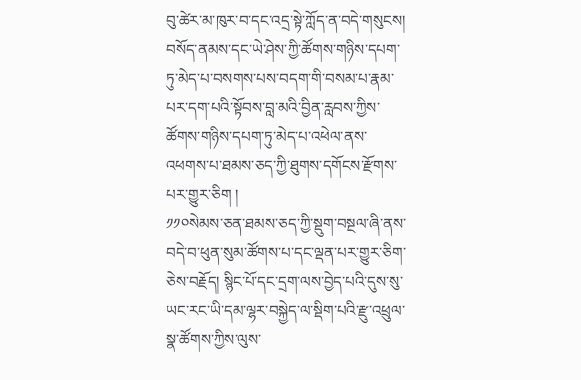བུ་ཚེར་མ་ཁུར་བ་དང་འདྲ་སྟེ་ཀློད་ན་བདེ་གསུངས། བསོད་ནམས་དང་ཡེ་ཤེས་ཀྱི་ཚོགས་གཉིས་དཔག་ཏུ་མེད་པ་བསགས་པས་བདག་གི་བསམ་པ་རྣམ་པར་དག་པའི་སྟོབས་བླ་མའི་བྱིན་རླབས་ཀྱིས་ཚོགས་གཉིས་དཔག་ཏུ་མེད་པ་འཕེལ་ནས་འཕགས་པ་ཐམས་ཅད་ཀྱི་ཐུགས་དགོངས་རྫོགས་པར་གྱུར་ཅིག །
༡༡༠སེམས་ཅན་ཐམས་ཅད་ཀྱི་སྡུག་བསྔལ་ཞི་ནས་བདེ་བ་ཕུན་སུམ་ཚོགས་པ་དང་ལྡན་པར་གྱུར་ཅིག་ཅེས་བརྗོད། སྙིང་པོ་དང་དྲག་ལས་བྱེད་པའི་དུས་སུ་ཡང་རང་ཡི་དམ་ལྷར་བསྐྱེད་ལ་སྡིག་པའི་རྫུ་འཕྲུལ་སྣ་ཚོགས་ཀྱིས་ལུས་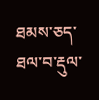ཐམས་ཅད་ཐལ་བ་རྡུལ་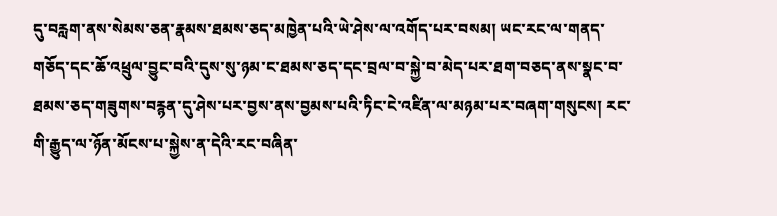དུ་བརླག་ནས་སེམས་ཅན་རྣམས་ཐམས་ཅད་མཁྱེན་པའི་ཡེ་ཤེས་ལ་འགོད་པར་བསམ། ཡང་རང་ལ་གནད་གཅོད་དང་ཆོ་འཕྲུལ་བྱུང་བའི་དུས་སུ་ཉམ་ང་ཐམས་ཅད་དང་བྲལ་བ་སྐྱེ་བ་མེད་པར་ཐག་བཅད་ནས་སྣང་བ་ཐམས་ཅད་གཟུགས་བརྙན་དུ་ཤེས་པར་བྱས་ནས་བྱམས་པའི་ཏིང་ངེ་འཛིན་ལ་མཉམ་པར་བཞག་གསུངས། རང་གི་རྒྱུད་ལ་ཉོན་མོངས་པ་སྐྱེས་ན་དེའི་རང་བཞིན་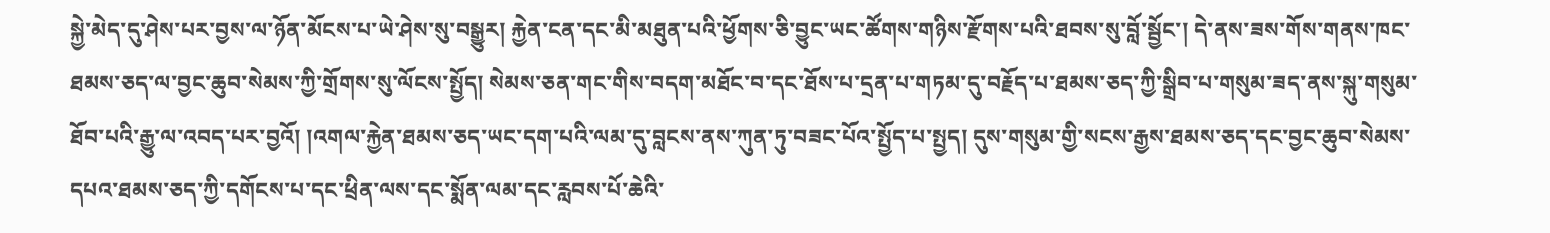སྐྱེ་མེད་དུ་ཤེས་པར་བྱས་ལ་ཉོན་མོངས་པ་ཡེ་ཤེས་སུ་བསྒྱུར། རྐྱེན་ངན་དང་མི་མཐུན་པའི་ཕྱོགས་ཅི་བྱུང་ཡང་ཚོགས་གཉིས་རྫོགས་པའི་ཐབས་སུ་བློ་སྦྱོང་། དེ་ནས་ཟས་གོས་གནས་ཁང་ཐམས་ཅད་ལ་བྱང་ཆུབ་སེམས་ཀྱི་གྲོགས་སུ་ལོངས་སྤྱོད། སེམས་ཅན་གང་གིས་བདག་མཐོང་བ་དང་ཐོས་པ་དྲན་པ་གཏམ་དུ་བརྗོད་པ་ཐམས་ཅད་ཀྱི་སྒྲིབ་པ་གསུམ་ཟད་ནས་སྐུ་གསུམ་ཐོབ་པའི་རྒྱུ་ལ་འབད་པར་བྱའོ། །འགལ་རྐྱེན་ཐམས་ཅད་ཡང་དག་པའི་ལམ་དུ་བླངས་ནས་ཀུན་ཏུ་བཟང་པོའ་སྤྱོད་པ་སྤྱད། དུས་གསུམ་གྱི་སངས་རྒྱས་ཐམས་ཅད་དང་བྱང་ཆུབ་སེམས་དཔའ་ཐམས་ཅད་ཀྱི་དགོངས་པ་དང་ཕྲིན་ལས་དང་སྨོན་ལམ་དང་རླབས་པོ་ཆེའི་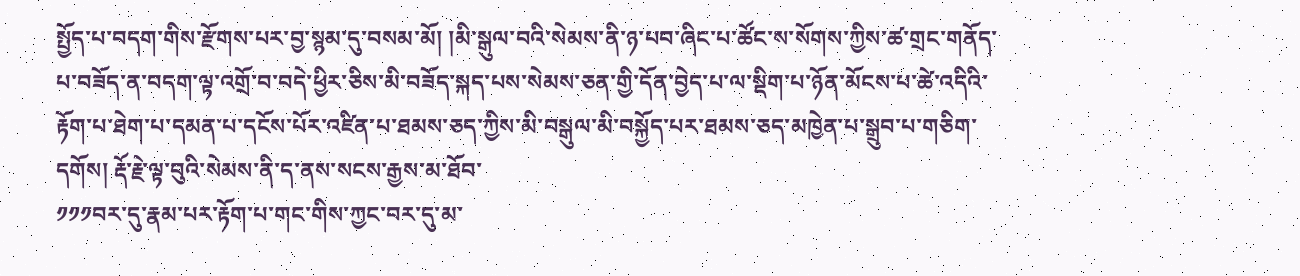སྤྱོད་པ་བདག་གིས་རྫོགས་པར་བྱ་སྙམ་དུ་བསམ་མོ། །མི་སྒུལ་བའི་སེམས་ནི་ཉ་པབ་ཞིང་པ་ཚོང་ས་སོགས་ཀྱིས་ཚ་གྲང་གནོད་པ་བཟོད་ན་བདག་ལྟ་འགྲོ་བ་བདེ་ཕྱིར་ཅིས་མི་བཟོད་སྐད་པས་སེམས་ཅན་གྱི་དོན་བྱེད་པ་ལ་སྡིག་པ་ཉོན་མོངས་པ་ཚེ་འདིའི་རྟོག་པ་ཐེག་པ་དམན་པ་དངོས་པོར་འཛིན་པ་ཐམས་ཅད་ཀྱིས་མི་བསྒུལ་མི་བསྐྱོད་པར་ཐམས་ཅད་མཁྱེན་པ་སྒྲུབ་པ་གཅིག་དགོས། རྡོ་རྗེ་ལྟ་བུའི་སེམས་ནི་ད་ནས་སངས་རྒྱས་མ་ཐོབ་
༡༡༡བར་དུ་རྣམ་པར་རྟོག་པ་གང་གིས་ཀྱང་བར་དུ་མ་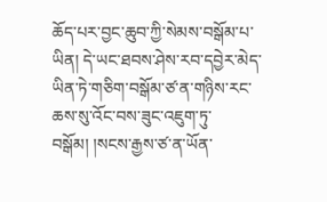ཆོད་པར་བྱང་ཆུབ་ཀྱི་སེམས་བསྒོམ་པ་ཡིན། དེ་ཡང་ཐབས་ཤེས་རབ་དབྱེར་མེད་ཡིན་ཏེ་གཅིག་བསྒོམ་ཙ་ན་གཉིས་རང་ཆས་སུ་འོང་བས་ཟུང་འཇུག་ཏུ་བསྒོམ། །སངས་རྒྱས་ཙ་ན་ཡོན་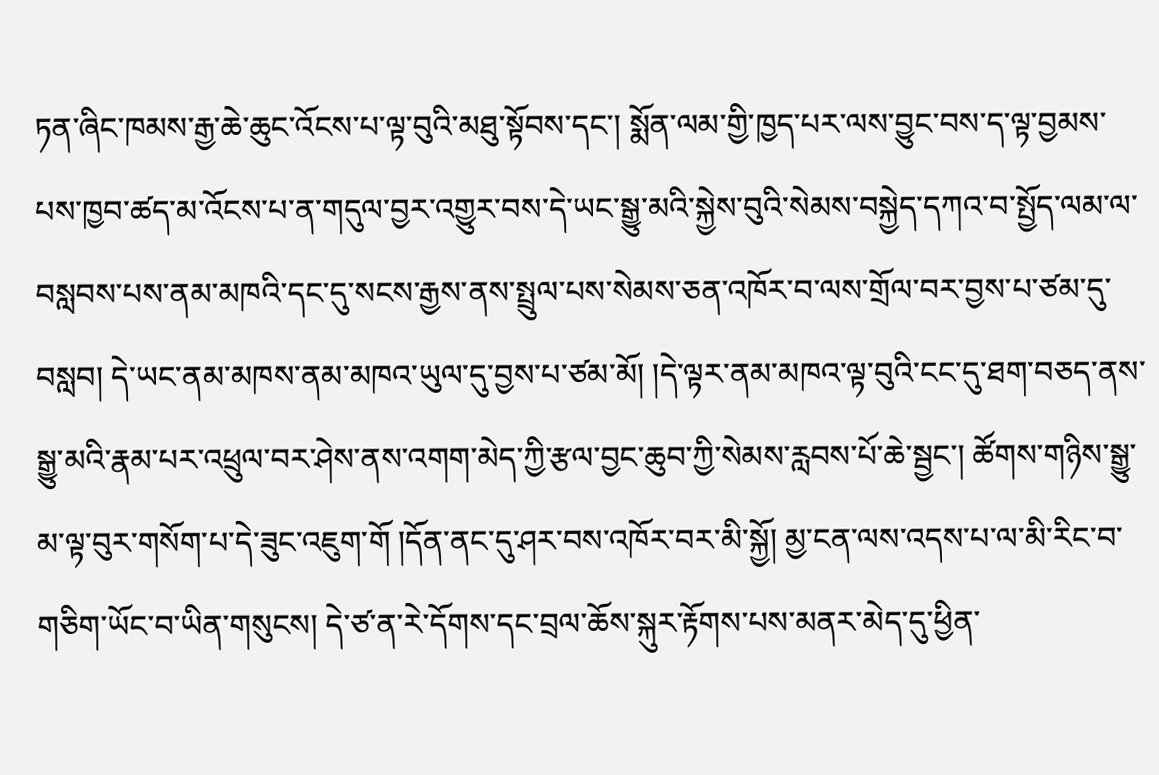ཏན་ཞིང་ཁམས་རྒྱ་ཆེ་ཆུང་འོངས་པ་ལྟ་བུའི་མཐུ་སྟོབས་དང་། སྨོན་ལམ་གྱི་ཁྱད་པར་ལས་བྱུང་བས་ད་ལྟ་བྱམས་པས་ཁྱབ་ཚད་མ་འོངས་པ་ན་གདུལ་བྱར་འགྱུར་བས་དེ་ཡང་སྒྱུ་མའི་སྐྱེས་བུའི་སེམས་བསྐྱེད་དཀའ་བ་སྤྱོད་ལམ་ལ་བསླབས་པས་ནམ་མཁའི་དང་དུ་སངས་རྒྱས་ནས་སྤྲུལ་པས་སེམས་ཅན་འཁོར་བ་ལས་གྲོལ་བར་བྱས་པ་ཙམ་དུ་བསླབ། དེ་ཡང་ནམ་མཁས་ནམ་མཁའ་ཡུལ་དུ་བྱས་པ་ཙམ་མོ། །དེ་ལྟར་ནམ་མཁའ་ལྟ་བུའི་ངང་དུ་ཐག་བཅད་ནས་སྒྱུ་མའི་རྣམ་པར་འཕྲུལ་བར་ཤེས་ནས་འགག་མེད་ཀྱི་རྩལ་བྱང་ཆུབ་ཀྱི་སེམས་རླབས་པོ་ཆེ་སྦྱང་། ཚོགས་གཉིས་སྒྱུ་མ་ལྟ་བུར་གསོག་པ་དེ་ཟུང་འཇུག་གོ །དོན་ནང་དུ་ཤར་བས་འཁོར་བར་མི་སྐྱོ། མྱ་ངན་ལས་འདས་པ་ལ་མི་རིང་བ་གཅིག་ཡོང་བ་ཡིན་གསུངས། དེ་ཙ་ན་རེ་དོགས་དང་བྲལ་ཆོས་སྐུར་རྟོགས་པས་མནར་མེད་དུ་ཕྱིན་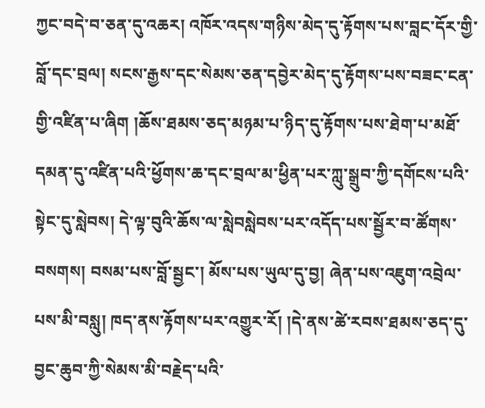ཀྱང་བདེ་བ་ཅན་དུ་འཆར། འཁོར་འདས་གཉིས་མེད་དུ་རྟོགས་པས་བླང་དོར་གྱི་བློ་དང་བྲལ། སངས་རྒྱས་དང་སེམས་ཅན་དབྱེར་མེད་དུ་རྟོགས་པས་བཟང་ངན་གྱི་འཛིན་པ་ཞིག །ཆོས་ཐམས་ཅད་མཉམ་པ་ཉིད་དུ་རྟོགས་པས་ཐེག་པ་མཐོ་དམན་དུ་འཛིན་པའི་ཕྱོགས་ཆ་དང་བྲལ་མ་ཕྱིན་པར་ཀླུ་སྒྲུབ་ཀྱི་དགོངས་པའི་སྟེང་དུ་སླེབས། དེ་ལྟ་བུའི་ཆོས་ལ་སླེབསླེབས་པར་འདོད་པས་སྦྱོར་བ་ཚོགས་བསགས། བསམ་པས་བློ་སྦྱང་། མོས་པས་ཡུལ་དུ་བྱ། ཞེན་པས་འཇུག་འབྲེལ་པས་མི་བསླུ། ཁད་ནས་རྟོགས་པར་འགྱུར་རོ། །དེ་ནས་ཚེ་རབས་ཐམས་ཅད་དུ་བྱང་ཆུབ་ཀྱི་སེམས་མི་བརྗེད་པའི་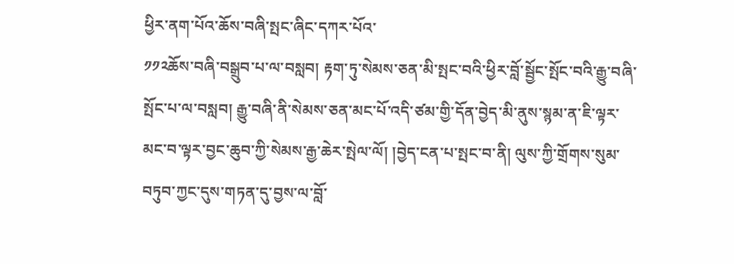ཕྱིར་ནག་པོའ་ཆོས་བཞི་སྤང་ཞིང་དཀར་པོའ་
༡༡༢ཆོས་བཞི་བསྒྲུབ་པ་ལ་བསླབ། རྟག་ཏུ་སེམས་ཅན་མི་སྤང་བའི་ཕྱིར་བློ་སྦྱོང་སྤོང་བའི་རྒྱུ་བཞི་སྤོང་པ་ལ་བསླབ། རྒྱུ་བཞི་ནི་སེམས་ཅན་མང་པོ་འདི་ཙམ་གྱི་དོན་བྱེད་མི་ནུས་སྙམ་ན་ཇི་ལྟར་མང་བ་ལྟར་བྱང་ཆུབ་ཀྱི་སེམས་རྒྱ་ཆེར་སྤེལ་ལོ། །བྱེད་ངན་པ་སྤང་བ་ནི། ལུས་ཀྱི་གྲོགས་སུམ་བཏུབ་ཀྱང་དུས་གཏན་དུ་བྱས་ལ་བློ་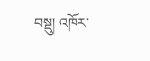བསྡུ། འཁོར་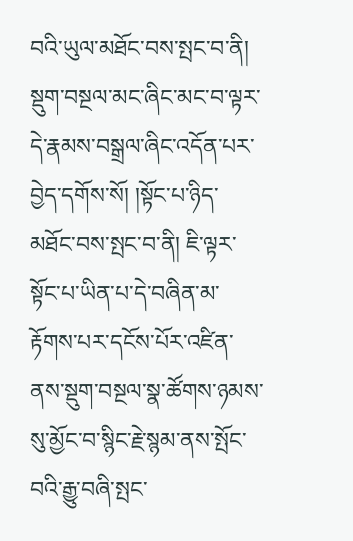བའི་ཡུལ་མཐོང་བས་སྤང་བ་ནི། སྡུག་བསྔལ་མང་ཞིང་མང་བ་ལྟར་དེ་རྣམས་བསྒྲལ་ཞིང་འདོན་པར་བྱེད་དགོས་སོ། །སྟོང་པ་ཉིད་མཐོང་བས་སྤང་བ་ནི། ཇི་ལྟར་སྟོང་པ་ཡིན་པ་དེ་བཞིན་མ་རྟོགས་པར་དངོས་པོར་འཛིན་ནས་སྡུག་བསྔལ་སྣ་ཚོགས་ཉམས་སུ་མྱོང་བ་སྙིང་རྗེ་སྙམ་ནས་སྤོང་བའི་རྒྱུ་བཞི་སྤང་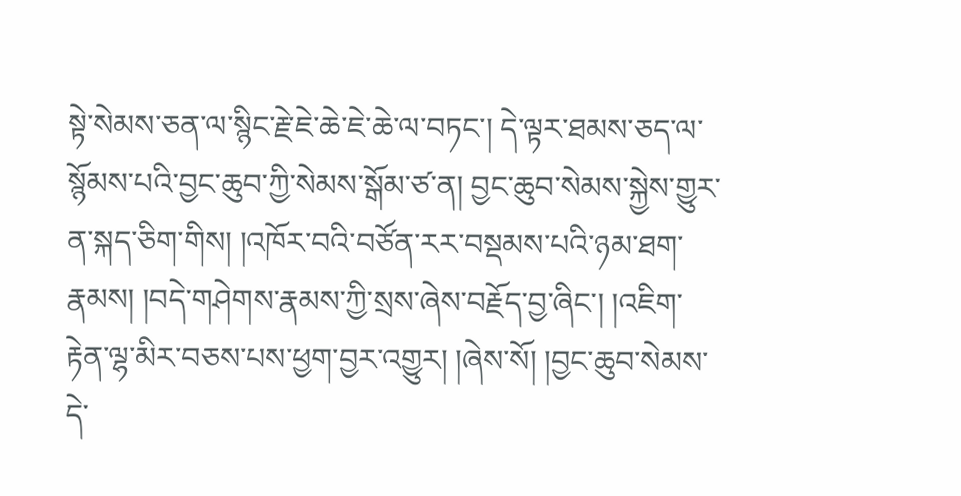སྟེ་སེམས་ཅན་ལ་སྙིང་རྗེ་ཇེ་ཆེ་ཇེ་ཆེ་ལ་བཏང་། དེ་ལྟར་ཐམས་ཅད་ལ་སྙོམས་པའི་བྱང་ཆུབ་ཀྱི་སེམས་སྒོམ་ཙ་ན། བྱང་ཆུབ་སེམས་སྐྱེས་གྱུར་ན་སྐད་ཅིག་གིས། །འཁོར་བའི་བཙོན་རར་བསྡམས་པའི་ཉམ་ཐག་རྣམས། །བདེ་གཤེགས་རྣམས་ཀྱི་སྲས་ཞེས་བརྗོད་བྱ་ཞིང་། །འཇིག་རྟེན་ལྷ་མིར་བཅས་པས་ཕྱག་བྱར་འགྱུར། །ཞེས་སོ། །བྱང་ཆུབ་སེམས་དེ་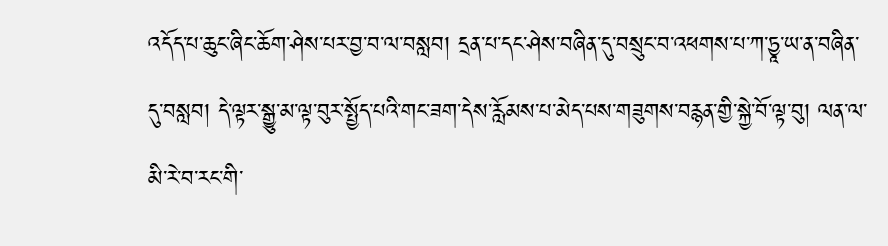འདོད་པ་ཆུང་ཞིང་ཆོག་ཤེས་པར་བྱ་བ་ལ་བསླབ། དྲན་པ་དང་ཤེས་བཞིན་དུ་བསྲུང་བ་འཕགས་པ་ཀ་ཏྱཱ་ཡ་ན་བཞིན་དུ་བསླབ། དེ་ལྟར་སྒྱུ་མ་ལྟ་བུར་སྤྱོད་པའི་གང་ཟག་དེས་རློམས་པ་མེད་པས་གཟུགས་བརྙན་གྱི་སྐྱེ་བོ་ལྟ་བུ། ལན་ལ་མི་རེ་བ་རང་གི་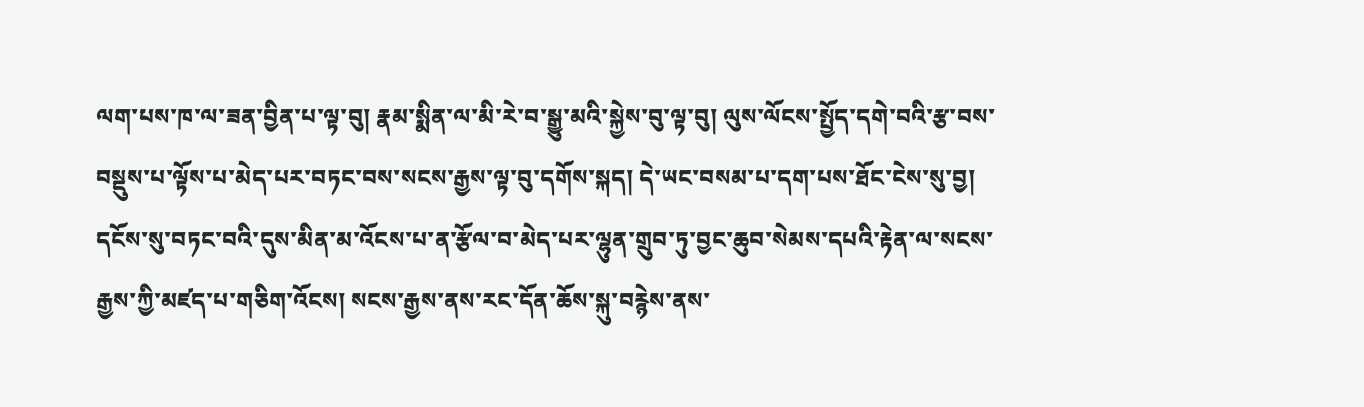ལག་པས་ཁ་ལ་ཟན་བྱིན་པ་ལྟ་བུ། རྣམ་སྨིན་ལ་མི་རེ་བ་སྒྱུ་མའི་སྐྱེས་བུ་ལྟ་བུ། ལུས་ལོངས་སྤྱོད་དགེ་བའི་རྩ་བས་བསྡུས་པ་ལྟོས་པ་མེད་པར་བཏང་བས་སངས་རྒྱས་ལྟ་བུ་དགོས་སྐད། དེ་ཡང་བསམ་པ་དག་པས་ཐོང་ངེས་སུ་བྱ། དངོས་སུ་བཏང་བའི་དུས་མིན་མ་འོངས་པ་ན་རྩོལ་བ་མེད་པར་ལྷུན་གྲུབ་ཏུ་བྱང་ཆུབ་སེམས་དཔའི་རྟེན་ལ་སངས་རྒྱས་ཀྱི་མཛད་པ་གཅིག་འོངས། སངས་རྒྱས་ནས་རང་དོན་ཆོས་སྐུ་བརྙེས་ནས་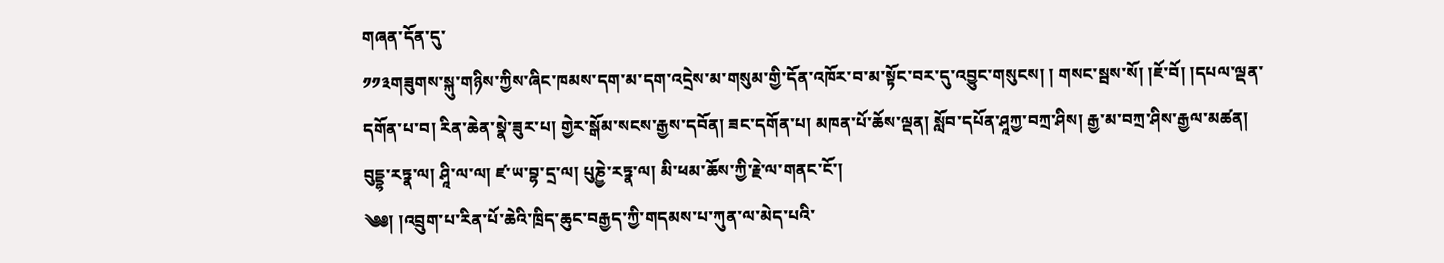གཞན་དོན་དུ་
༡༡༣གཟུགས་སྐུ་གཉིས་ཀྱིས་ཞིང་ཁམས་དག་མ་དག་འདྲེས་མ་གསུམ་གྱི་དོན་འཁོར་བ་མ་སྟོང་བར་དུ་འབྱུང་གསུངས། ། གསང་སྦས་སོ། །ཇོ་བོ། །དཔལ་ལྡན་དགོན་པ་བ། རིན་ཆེན་སྣེ་ཟུར་པ། གྱེར་སྒོམ་སངས་རྒྱས་དབོན། ཟང་དགོན་པ། མཁན་པོ་ཆོས་ལྡན། སློབ་དཔོན་ཤཱཀྱ་བཀྲ་ཤིས། རྒྱ་མ་བཀྲ་ཤིས་རྒྱལ་མཚན། བུདྡྷ་རཏྣ་ལ། ཤཱི་ལ་ལ། ཛ་ཡ་བྷ་དྲ་ལ། པུཎྱེ་རཏྣ་ལ། མི་ཕམ་ཆོས་ཀྱི་རྗེ་ལ་གནང་ངོ་།
༄༅། །འབྲུག་པ་རིན་པོ་ཆེའི་ཁྲིད་ཆུང་བརྒྱད་ཀྱི་གདམས་པ་ཀུན་ལ་མེད་པའི་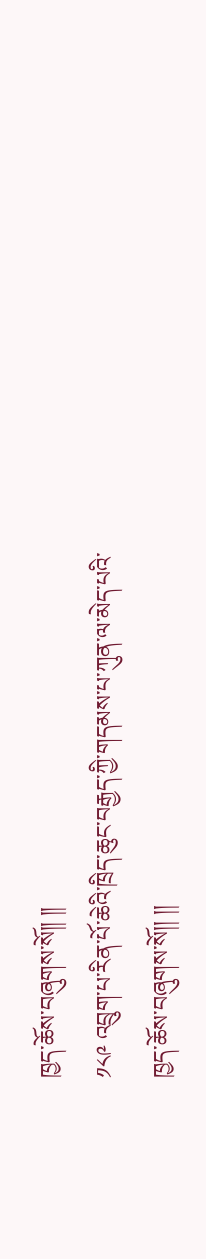ཁྱད་ཆོས་བཞུགས་སོ༎ ༎
༡༨༩ འབྲུག་པ་རིན་པོ་ཆེའི་ཁྲིད་ཆུང་བརྒྱད་ཀྱི་གདམས་པ་ཀུན་ལ་མེད་པའི་ཁྱད་ཆོས་བཞུགས་སོ།། །།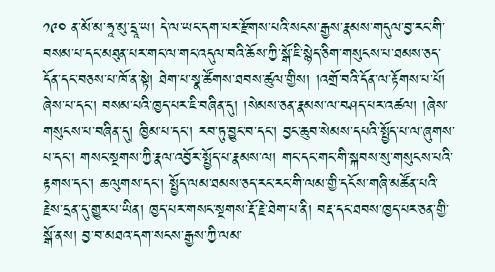༡༩༠ ན་མོ་མ་ཧཱ་མུ་དྲཱ་ཡ། དེ་ལ་ཡང་དག་པར་རྫོགས་པའི་སངས་རྒྱས་རྣམས་གདུལ་བྱ་རང་གི་བསམ་པ་དང་མཐུན་པར་གང་ལ་གང་འདུལ་བའི་ཆོས་ཀྱི་སྒོ་ཇི་སྙེད་ཅིག་གསུངས་པ་ཐམས་ཅད་དོན་དང་བཅས་པ་ཁོ་ན་སྟེ། ཐེག་པ་སྣ་ཚོགས་ཐབས་ཚུལ་གྱིས། །འགྲོ་བའི་དོན་ལ་རྟོགས་པ་པོ། ཞེས་པ་དང་། བསམ་པའི་ཁྱད་པར་ཇི་བཞིན་དུ། །སེམས་ཅན་རྣམས་ལ་བཤད་པར་འཚལ། །ཞེས་གསུངས་པ་བཞིན་དུ། ཁྱིམ་པ་དང་། རབ་ཏུ་བྱུང་བ་དང་། བྱང་ཆུབ་སེམས་དཔའི་སྤྱོད་པ་ལ་ཞུགས་པ་དང་། གསང་སྔགས་ཀྱི་རྣལ་འབྱོར་སྤྱོད་པ་རྣམས་ལ། གང་དང་གང་གི་སྐབས་སུ་གསུངས་པའི་རྟགས་དང་། ཆ་ལུགས་དང་། སྤྱོད་ལམ་ཐམས་ཅད་རང་རང་གི་ལམ་གྱི་དངོས་གཞི་མཚོན་པའི་རྗེས་དྲན་དུ་གྱུར་པ་ཡིན། ཁྱད་པར་གསང་སྔགས་རྡོ་རྗེ་ཐེག་པ་ནི། བརྡ་དང་ཐབས་ཁྱད་པར་ཅན་གྱི་སྒོ་ནས། བྱ་བ་མཐའ་དག་སངས་རྒྱས་ཀྱི་ལམ་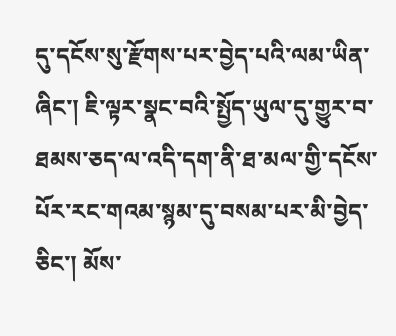དུ་དངོས་སུ་རྫོགས་པར་བྱེད་པའི་ལམ་ཡིན་ཞིང་། ཇི་ལྟར་སྣང་བའི་སྤྱོད་ཡུལ་དུ་གྱུར་བ་ཐམས་ཅད་ལ་འདི་དག་ནི་ཐ་མལ་གྱི་དངོས་པོར་རང་གའམ་སྙམ་དུ་བསམ་པར་མི་བྱེད་ཅིང་། མོས་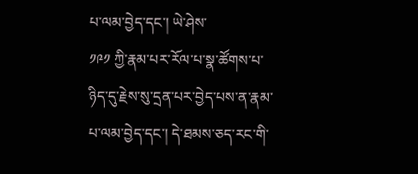པ་ལམ་བྱེད་དང་། ཡེ་ཤེས་
༡༩༡ ཀྱི་རྣམ་པར་རོལ་པ་སྣ་ཚོགས་པ་ཉིད་དུ་རྗེས་སུ་དྲན་པར་བྱེད་པས་ན་རྣམ་པ་ལམ་བྱེད་དང་། དེ་ཐམས་ཅད་རང་གི་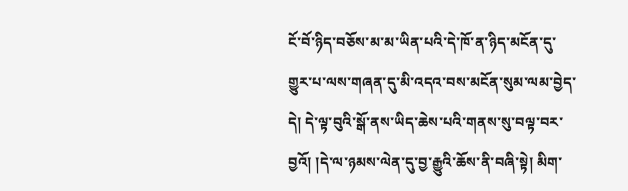ངོ་བོ་ཉིད་བཅོས་མ་མ་ཡིན་པའི་དེ་ཁོ་ན་ཉིད་མངོན་དུ་གྱུར་པ་ལས་གཞན་དུ་མི་འདའ་བས་མངོན་སུམ་ལམ་བྱེད་དེ། དེ་ལྟ་བུའི་སྒོ་ནས་ཡིད་ཆེས་པའི་གནས་སུ་བལྟ་བར་བྱའོ། །དེ་ལ་ཉམས་ལེན་དུ་བྱ་རྒྱུའི་ཆོས་ནི་བཞི་སྟེ། མིག་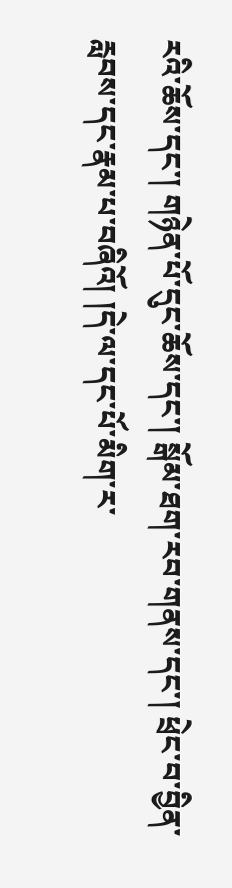རའི་ཆོས་དང་། གཉེན་པོ་དུང་ཆོས་དང་། སྒོམ་ཐག་རབ་གནས་དང་། ཕྲེང་བ་བྱིན་རླབས་དང་རྣམ་པ་བཞིའོ། །དེ་ལ་དང་པོ་མིག་ར་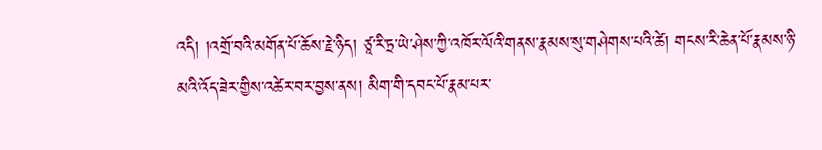འདི། །འགྲོ་བའི་མགོན་པོ་ཆོས་རྗེ་ཉིད། ཙཱ་རི་ཏྲ་ཡེ་ཤེས་ཀྱི་འཁོར་ལོའི་གནས་རྣམས་སུ་གཤེགས་པའི་ཚེ། གངས་རི་ཆེན་པོ་རྣམས་ཉི་མའི་འོད་ཟེར་གྱིས་འཚེར་བར་བྱས་ནས། མིག་གི་དབང་པོ་རྣམ་པར་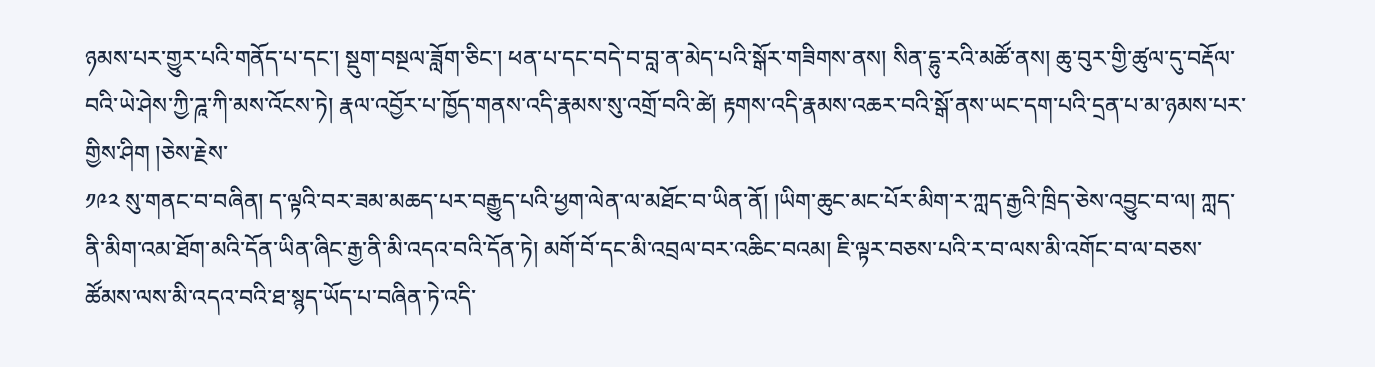ཉམས་པར་གྱུར་པའི་གནོད་པ་དང་། སྡུག་བསྔལ་ཟློག་ཅིང་། ཕན་པ་དང་བདེ་བ་བླ་ན་མེད་པའི་སྒོར་གཟིགས་ནས། སིན་དྷུ་རའི་མཚོ་ནས། ཆུ་བུར་གྱི་ཚུལ་དུ་བརྡོལ་བའི་ཡེ་ཤེས་ཀྱི་ཌཱ་ཀི་མས་འོངས་ཏེ། རྣལ་འབྱོར་པ་ཁྱོད་གནས་འདི་རྣམས་སུ་འགྲོ་བའི་ཚེ། རྟགས་འདི་རྣམས་འཆར་བའི་སྒོ་ནས་ཡང་དག་པའི་དྲན་པ་མ་ཉམས་པར་གྱིས་ཤིག །ཅེས་རྗེས་
༡༩༢ སུ་གནང་བ་བཞིན། ད་ལྟའི་བར་ཟམ་མཆད་པར་བརྒྱུད་པའི་ཕྱག་ལེན་ལ་མཐོང་བ་ཡིན་ནོ། །ཡིག་ཆུང་མང་པོར་མིག་ར་ཀླད་རྒྱའི་ཁྲིད་ཅེས་འབྱུང་བ་ལ། ཀླད་ནི་མིག་འམ་ཐོག་མའི་དོན་ཡིན་ཞིང་རྒྱ་ནི་མི་འདའ་བའི་དོན་ཏེ། མགོ་བོ་དང་མི་འབྲལ་བར་འཆིང་བའམ། ཇི་ལྟར་བཅས་པའི་ར་བ་ལས་མི་འགོང་བ་ལ་བཅས་ཚོམས་ལས་མི་འདའ་བའི་ཐ་སྙད་ཡོད་པ་བཞིན་ཏེ་འདི་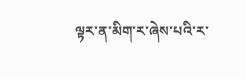ལྟར་ན་མིག་ར་ཞེས་པའི་ར་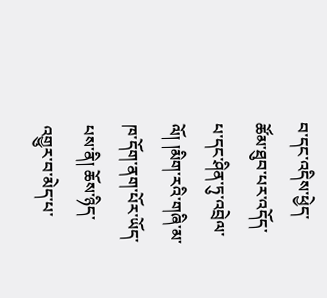བ་དང་འདིས་ཕྱེད་ཚོམ་ཐུབ་པར་འདོད་པ་དང་ཤིན་ཏུ་འབྲེལ་ལོ། །མིག་རའི་གཞི་མ་ཁ་དོག་ནག་པོར་ཡོད་པས་ནི། ཆོས་ཉིད་འགྱུར་བ་མེད་པ་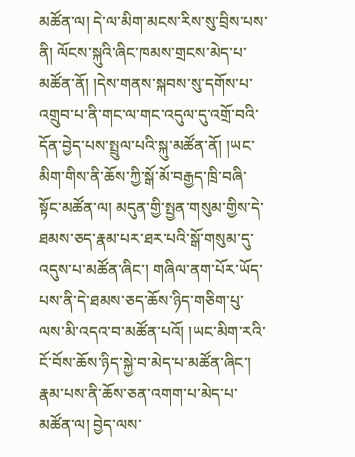མཚོན་ལ། དེ་ལ་མིག་མངས་རིས་སུ་བྲིས་པས་ནི། ལོངས་སྐུའི་ཞིང་ཁམས་གྲངས་མེད་པ་མཚོན་ནོ། །དེས་གནས་སྐབས་སུ་དགོས་པ་འགྲུབ་པ་ནི་གང་ལ་གང་འདུལ་དུ་འགྲོ་བའི་དོན་བྱེད་པས་སྤྲུལ་པའི་སྐུ་མཚོན་ནོ། །ཡང་མིག་གིས་ནི་ཆོས་ཀྱི་སྒོ་མོ་བརྒྱད་ཁྲི་བཞི་སྟོང་མཚོན་ལ། མདུན་གྱི་སྤྱན་གསུམ་གྱིས་དེ་ཐམས་ཅད་རྣམ་པར་ཐར་པའི་སྒོ་གསུམ་དུ་འདུས་པ་མཚོན་ཞིང་། གཞིལ་ནག་པོར་ཡོད་པས་ནི་དེ་ཐམས་ཅད་ཆོས་ཉིད་གཅིག་པུ་ལས་མི་འདའ་བ་མཚོན་པའོ། །ཡང་མིག་རའི་ངོ་བོས་ཆོས་ཉིད་སྐྱེ་བ་མེད་པ་མཚོན་ཞིང་། རྣམ་པས་ནི་ཆོས་ཅན་འགག་པ་མེད་པ་མཚོན་ལ། བྱེད་ལས་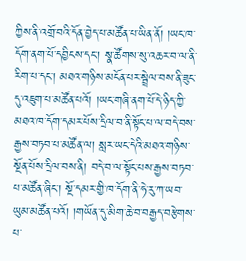ཀྱིས་ནི་འགྲོ་བའི་དོན་བྱེད་པ་མཚོན་པ་ཡིན་ནོ། །ཡང་ཁ་དོག་ནག་པོ་དབྱིངས་དང་། སྣ་ཚོགས་སུ་འཆར་བ་ལ་ནི་རིག་པ་དང་། མཐའ་གཉིས་མངོན་པར་སྦྲེལ་བས་ནི་ཟུང་དུ་འཇུག་པ་མཚོན་པའོ། །ཡང་གཞི་ནག་པོ་དེ་ཉིད་ཀྱི་མཐའ་ཁ་དོག་དམར་པོས་དྲིལ་བ་ནི་སྟོང་པ་ལ་བདེ་བས་རྒྱས་བཏབ་པ་མཚོན་ལ། སླར་ཡང་དེའི་མཐའ་གཉིས་སྔོན་པོས་དྲིལ་བས་ནི། བདེ་བ་ལ་སྟོང་པས་རྒྱས་བཏབ་པ་མཚོན་ཞིང་། སྔོ་དམར་གྱི་ཁ་དོག་ནི་ཧེ་རུ་ཀ་ཡབ་ཡུམ་མཚོན་པའོ། །གཡོན་དུ་མིག་ཆེ་བ་བརྒྱད་བརྩེགས་པ་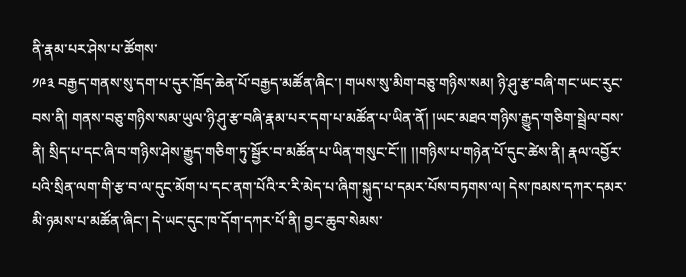ནི་རྣམ་པར་ཤེས་པ་ཚོགས་
༡༩༣ བརྒྱད་གནས་སུ་དག་པ་དུར་ཁྲོད་ཆེན་པོ་བརྒྱད་མཚོན་ཞིང་། གཡས་སུ་མིག་བཅུ་གཉིས་སམ། ཉི་ཤུ་རྩ་བཞི་གང་ཡང་རུང་བས་ནི། གནས་བཅུ་གཉིས་སམ་ཡུལ་ཉི་ཤུ་རྩ་བཞི་རྣམ་པར་དག་པ་མཚོན་པ་ཡིན་ནོ། །ཡང་མཐའ་གཉིས་རྒྱུད་གཅིག་སྦྲེལ་བས་ནི། སྲིད་པ་དང་ཞི་བ་གཉིས་ཤེས་རྒྱུད་གཅིག་ཏུ་སྦྱོར་བ་མཚོན་པ་ཡིན་གསུང་ངོ་།། །།གཉིས་པ་གཉེན་པོ་དུང་ཚེས་ནི། རྣལ་འབྱོར་པའི་སྲིན་ལག་གི་རྩ་བ་ལ་དུང་མོག་པ་དང་ནག་པོའི་ར་རི་མེད་པ་ཞིག་སྐུད་པ་དམར་པོས་བཏགས་ལ། དེས་ཁམས་དཀར་དམར་མི་ཉམས་པ་མཚོན་ཞིང་། དེ་ཡང་དུང་ཁ་དོག་དཀར་པོ་ནི། བྱང་ཆུབ་སེམས་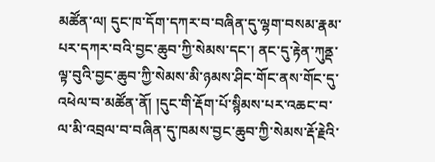མཚོན་ལ། དུང་ཁ་དོག་དཀར་བ་བཞིན་དུ་ལྷག་བསམ་རྣམ་པར་དཀར་བའི་བྱང་ཆུབ་ཀྱི་སེམས་དང་། ནང་དུ་རྟེན་ཀུནྡ་ལྟ་བུའི་བྱང་ཆུབ་ཀྱི་སེམས་མི་ཉམས་ཤིང་གོང་ནས་གོང་དུ་འཕེལ་བ་མཚོན་ནོ། །དུང་གི་རྡོག་པོ་སྙིམས་པར་འཆང་བ་ལ་མི་འབྲལ་བ་བཞིན་དུ་ཁམས་བྱང་ཆུབ་ཀྱི་སེམས་རྡོ་རྗེའི་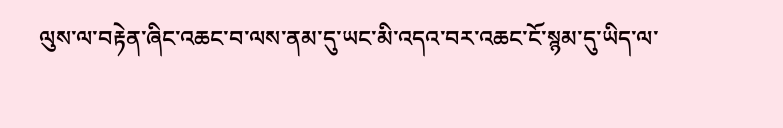ལུས་ལ་བརྟེན་ཞིང་འཆང་བ་ལས་ནམ་དུ་ཡང་མི་འདའ་བར་འཆང་ངོ་སྙམ་དུ་ཡིད་ལ་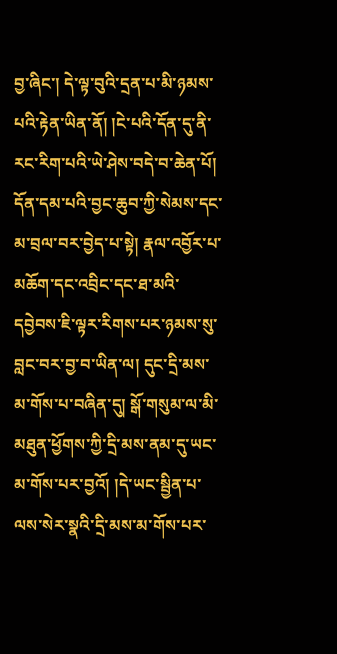བྱ་ཞིང་། དེ་ལྟ་བུའི་དྲན་པ་མི་ཉམས་པའི་རྟེན་ཡིན་ནོ། །ངེ་པའི་དོན་དུ་ནི་རང་རིག་པའི་ཡེ་ཤེས་བདེ་བ་ཆེན་པོ། དོན་དམ་པའི་བྱང་ཆུབ་ཀྱི་སེམས་དང་མ་བྲལ་བར་བྱེད་པ་སྟེ། རྣལ་འབྱོར་པ་མཆོག་དང་འབྲིང་དང་ཐ་མའི་དབྱེབས་ཇི་ལྟར་རིགས་པར་ཉམས་སུ་བླང་བར་བྱ་བ་ཡིན་ལ། དུང་དྲི་མས་མ་གོས་པ་བཞིན་དུ། སྒོ་གསུམ་ལ་མི་མཐུན་ཕྱོགས་ཀྱི་དྲི་མས་ནམ་དུ་ཡང་མ་གོས་པར་བྱའོ། །དེ་ཡང་སྦྱིན་པ་ལས་སེར་སྣའི་དྲི་མས་མ་གོས་པར་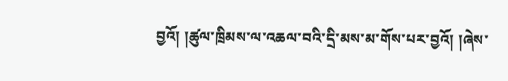བྱའོ། །ཚུལ་ཁྲིམས་ལ་འཆལ་བའི་དྲི་མས་མ་གོས་པར་བྱའོ། །ཞེས་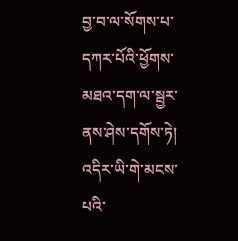བྱ་བ་ལ་སོགས་པ་དཀར་པོའི་ཕྱོགས་མཐའ་དག་ལ་སྦྱར་ནས་ཤེས་དགོས་ཏེ། འདིར་ཡི་གེ་མངས་པའི་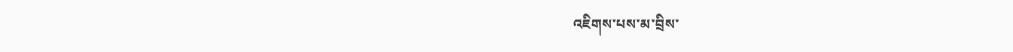འཇིགས་པས་མ་བྲིས་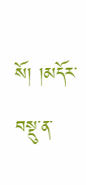སོ། །མདོར་བསྡུ་ན་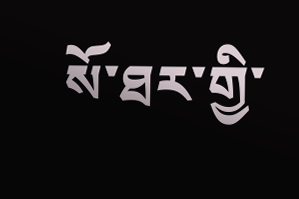སོ་ཐར་གྱི་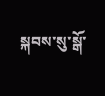སྐབས་སུ་སྒོ་